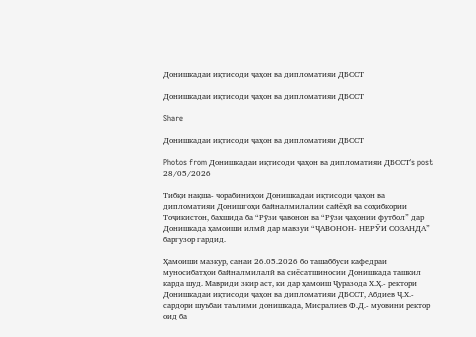Донишкадаи иқтисоди ҷаҳон ва дипломатияи ДБССТ

Донишкадаи иқтисоди ҷаҳон ва дипломатияи ДБССТ

Share

Донишкадаи иқтисоди ҷаҳон ва дипломатияи ДБССТ

Photos from Донишкадаи иқтисоди ҷаҳон ва дипломатияи ДБССТ's post 28/05/2026

Тибқи нақша- чорабиниҳои Донишкадаи иқтисоди ҷаҳон ва дипломатияи Донишгоҳи байналмилалии сайёҳӣ ва соҳибкории Тоҷикистон, бахшида ба “Рӯзи ҷавонон ва “Рӯзи ҷаҳонии футбол” дар Донишкада ҳамоиши илмӣ дар мавзуи “ҶАВОНОН- НЕРӮИ СОЗАНДА” баргузор гардид.

Ҳамоиши мазкур, санаи 26.05.2026 бо ташаббуси кафедраи муносибатҳои байналмилалӣ ва сиёсатшиносии Донишкада ташкил карда шуд. Мавриди зкир аст, ки дар ҳамоиш Ҷуразода Х.Ҳ.- ректори Донишкадаи иқтисоди ҷаҳон ва дипломатияи ДБССТ, Абдиев Ҷ.Х.- сардори шуъбаи таълими донишкада, Мисралиев Ф.Д.- муовини ректор оид ба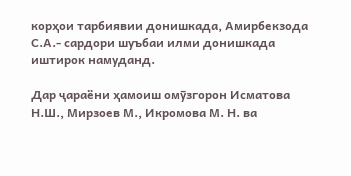корҳои тарбиявии донишкада, Амирбекзода С.А.- сардори шуъбаи илми донишкада иштирок намуданд.

Дар ҷараёни ҳамоиш омӯзгорон Исматова Н.Ш., Мирзоев М., Икромова М. Н. ва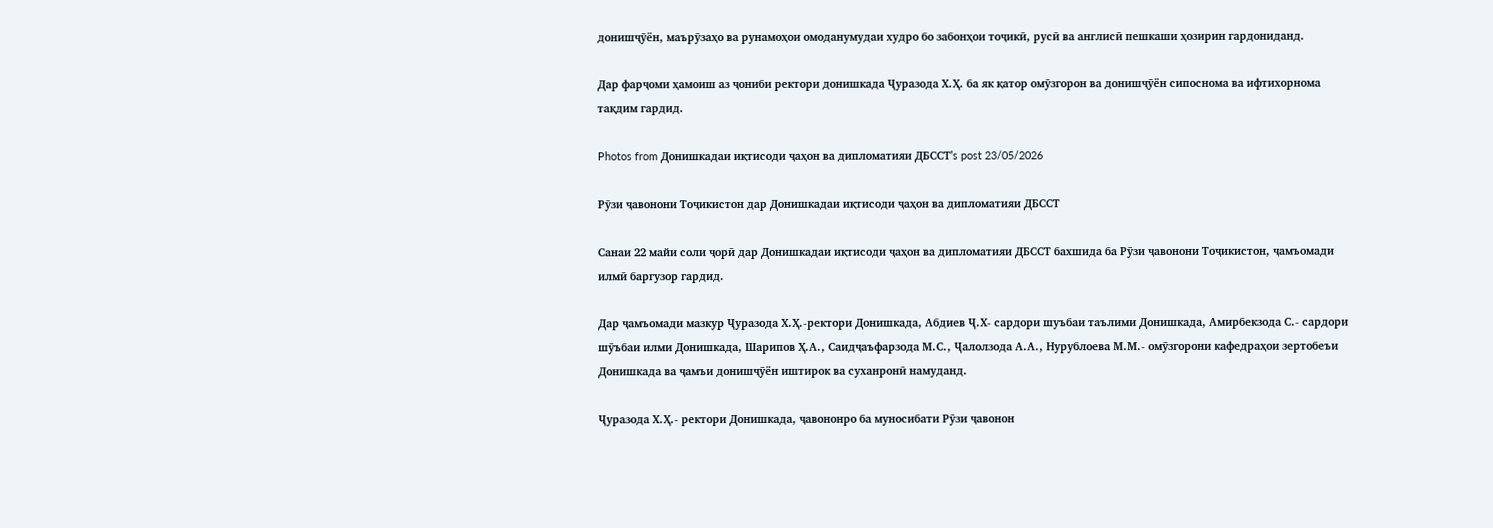донишҷӯён, маърӯзаҳо ва рунамоҳои омоданумудаи худро бо забонҳои тоҷикӣ, русӣ ва англисӣ пешкаши ҳозирин гардониданд.

Дар фарҷоми ҳамоиш аз ҷониби ректори донишкада Ҷуразода Х.Ҳ. ба як қатор омӯзгорон ва донишҷӯён сипоснома ва ифтихорнома тақдим гардид.

Photos from Донишкадаи иқтисоди ҷаҳон ва дипломатияи ДБССТ's post 23/05/2026

Рӯзи ҷавонони Тоҷикистон дар Донишкадаи иқтисоди ҷаҳон ва дипломатияи ДБССТ

Санаи 22 майи соли ҷорӣ дар Донишкадаи иқтисоди ҷаҳон ва дипломатияи ДБССТ бахшида ба Рӯзи ҷавонони Тоҷикистон, ҷамъомади илмӣ баргузор гардид.

Дар ҷамъомади мазкур Ҷуразода Х.Ҳ.-ректори Донишкада, Абдиев Ҷ.Х- сардори шуъбаи таълими Донишкада, Амирбекзода С.- сардори шӯъбаи илми Донишкада, Шарипов Ҳ.А., Саидҷаъфарзода М.С., Ҷалолзода А.А., Нурублоева М.М.- омӯзгорони кафедраҳои зертобеъи Донишкада ва ҷамъи донишҷӯён иштирок ва суханронӣ намуданд.

Ҷуразода Х.Ҳ.- ректори Донишкада, ҷавононро ба муносибати Рӯзи ҷавонон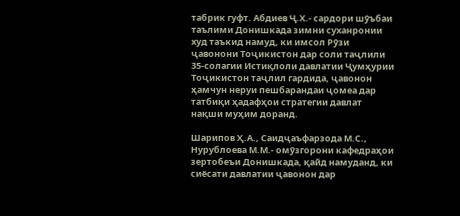табрик гуфт. Абдиев Ҷ.Х.- сардори шӯъбаи таълими Донишкада зимни суханронии худ таъкид намуд, ки имсол Рӯзи ҷавонони Тоҷикистон дар соли таҷлили 35-солагии Истиқлоли давлатии Ҷумҳурии Тоҷикистон таҷлил гардида, ҷавонон ҳамчун неруи пешбарандаи ҷомеа дар татбиқи ҳадафҳои стратегии давлат нақши муҳим доранд.

Шарипов Ҳ.А., Саидҷаъфарзода М.С., Нурублоева М.М.- омӯзгорони кафедраҳои зертобеъи Донишкада, қайд намуданд, ки сиёсати давлатии ҷавонон дар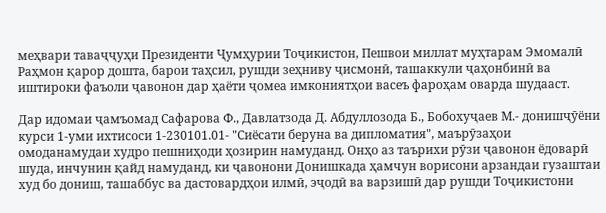меҳвари таваҷҷуҳи Президенти Ҷумҳурии Тоҷикистон, Пешвои миллат муҳтарам Эмомалӣ Раҳмон қарор дошта, барои таҳсил, рушди зеҳниву ҷисмонӣ, ташаккули ҷаҳонбинӣ ва иштироки фаъоли ҷавонон дар ҳаёти ҷомеа имкониятҳои васеъ фароҳам оварда шудааст.

Дар идомаи ҷамъомад Сафарова Ф., Давлатзода Д. Абдуллозода Б., Бобохуҷаев М.- донишҷӯёни курси 1-уми ихтисоси 1-230101.01- "Сиёсати беруна ва дипломатия", маърӯзаҳои омоданамудаи худро пешниҳоди ҳозирин намуданд. Онҳо аз таърихи рӯзи ҷавонон ёдоварӣ шуда, инчунин қайд намуданд, ки ҷавонони Донишкада ҳамчун ворисони арзандаи гузаштаи худ бо дониш, ташаббус ва дастовардҳои илмӣ, эҷодӣ ва варзишӣ дар рушди Тоҷикистони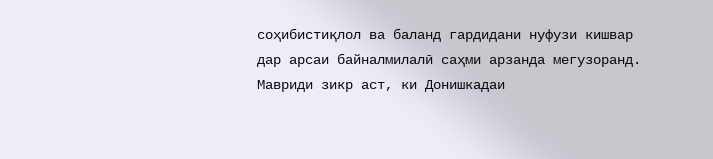соҳибистиқлол ва баланд гардидани нуфузи кишвар дар арсаи байналмилалӣ саҳми арзанда мегузоранд.
Мавриди зикр аст, ки Донишкадаи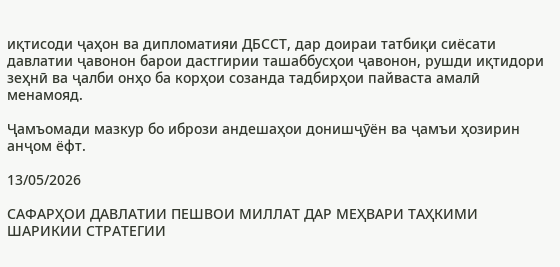иқтисоди ҷаҳон ва дипломатияи ДБССТ, дар доираи татбиқи сиёсати давлатии ҷавонон барои дастгирии ташаббусҳои ҷавонон, рушди иқтидори зеҳнӣ ва ҷалби онҳо ба корҳои созанда тадбирҳои пайваста амалӣ менамояд.

Ҷамъомади мазкур бо ибрози андешаҳои донишҷӯён ва ҷамъи ҳозирин анҷом ёфт.

13/05/2026

САФАРҲОИ ДАВЛАТИИ ПЕШВОИ МИЛЛАТ ДАР МЕҲВАРИ ТАҲКИМИ ШАРИКИИ СТРАТЕГИИ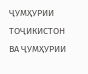ҶУМҲУРИИ ТОҶИКИСТОН ВА ҶУМҲУРИИ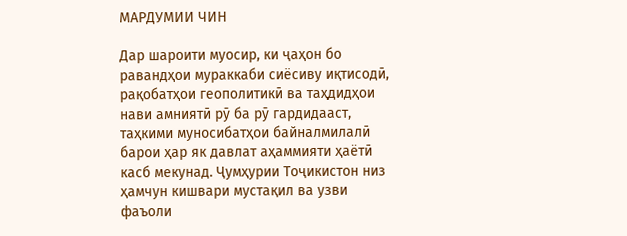МАРДУМИИ ЧИН

Дар шароити муосир, ки ҷаҳон бо равандҳои мураккаби сиёсиву иқтисодӣ, рақобатҳои геополитикӣ ва таҳдидҳои нави амниятӣ рӯ ба рӯ гардидааст, таҳкими муносибатҳои байналмилалӣ барои ҳар як давлат аҳаммияти ҳаётӣ касб мекунад. Ҷумҳурии Тоҷикистон низ ҳамчун кишвари мустақил ва узви фаъоли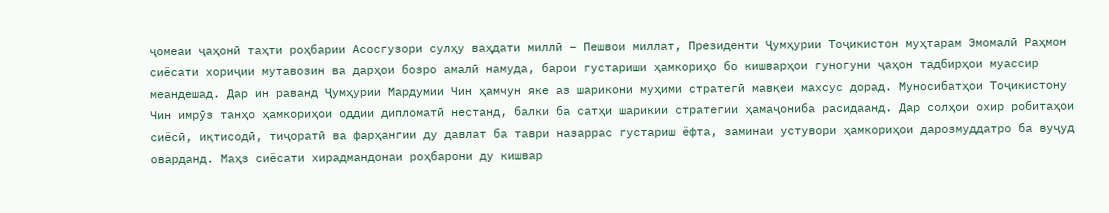ҷомеаи ҷаҳонӣ таҳти роҳбарии Асосгузори сулҳу ваҳдати миллӣ – Пешвои миллат, Президенти Ҷумҳурии Тоҷикистон муҳтарам Эмомалӣ Раҳмон сиёсати хориҷии мутавозин ва дарҳои бозро амалӣ намуда, барои густариши ҳамкориҳо бо кишварҳои гуногуни ҷаҳон тадбирҳои муассир меандешад. Дар ин раванд Ҷумҳурии Мардумии Чин ҳамчун яке аз шарикони муҳими стратегӣ мавқеи махсус дорад. Муносибатҳои Тоҷикистону Чин имрӯз танҳо ҳамкориҳои оддии дипломатӣ нестанд, балки ба сатҳи шарикии стратегии ҳамаҷониба расидаанд. Дар солҳои охир робитаҳои сиёсӣ, иқтисодӣ, тиҷоратӣ ва фарҳангии ду давлат ба таври назаррас густариш ёфта, заминаи устувори ҳамкориҳои дарозмуддатро ба вуҷуд оварданд. Маҳз сиёсати хирадмандонаи роҳбарони ду кишвар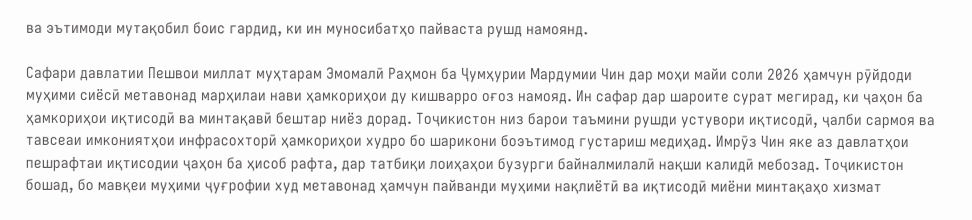ва эътимоди мутақобил боис гардид, ки ин муносибатҳо пайваста рушд намоянд.

Сафари давлатии Пешвои миллат муҳтарам Эмомалӣ Раҳмон ба Ҷумҳурии Мардумии Чин дар моҳи майи соли 2026 ҳамчун рӯйдоди муҳими сиёсӣ метавонад марҳилаи нави ҳамкориҳои ду кишварро оғоз намояд. Ин сафар дар шароите сурат мегирад, ки ҷаҳон ба ҳамкориҳои иқтисодӣ ва минтақавӣ бештар ниёз дорад. Тоҷикистон низ барои таъмини рушди устувори иқтисодӣ, ҷалби сармоя ва тавсеаи имкониятҳои инфрасохторӣ ҳамкориҳои худро бо шарикони боэътимод густариш медиҳад. Имрӯз Чин яке аз давлатҳои пешрафтаи иқтисодии ҷаҳон ба ҳисоб рафта, дар татбиқи лоиҳаҳои бузурги байналмилалӣ нақши калидӣ мебозад. Тоҷикистон бошад, бо мавқеи муҳими ҷуғрофии худ метавонад ҳамчун пайванди муҳими нақлиётӣ ва иқтисодӣ миёни минтақаҳо хизмат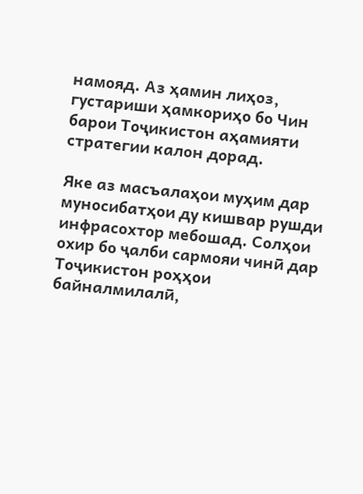намояд. Аз ҳамин лиҳоз, густариши ҳамкориҳо бо Чин барои Тоҷикистон аҳамияти стратегии калон дорад.

Яке аз масъалаҳои муҳим дар муносибатҳои ду кишвар рушди инфрасохтор мебошад. Солҳои охир бо ҷалби сармояи чинӣ дар Тоҷикистон роҳҳои байналмилалӣ,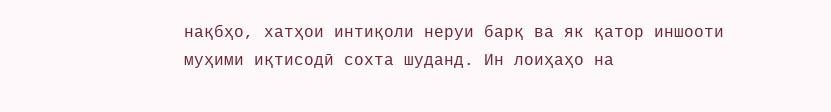нақбҳо, хатҳои интиқоли неруи барқ ва як қатор иншооти муҳими иқтисодӣ сохта шуданд. Ин лоиҳаҳо на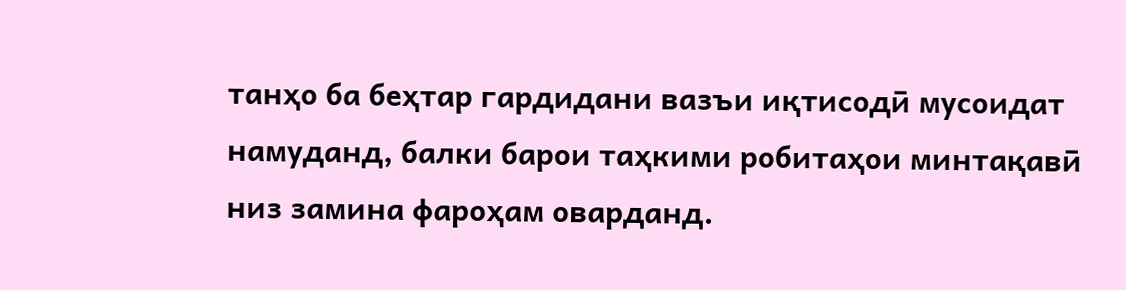танҳо ба беҳтар гардидани вазъи иқтисодӣ мусоидат намуданд, балки барои таҳкими робитаҳои минтақавӣ низ замина фароҳам оварданд.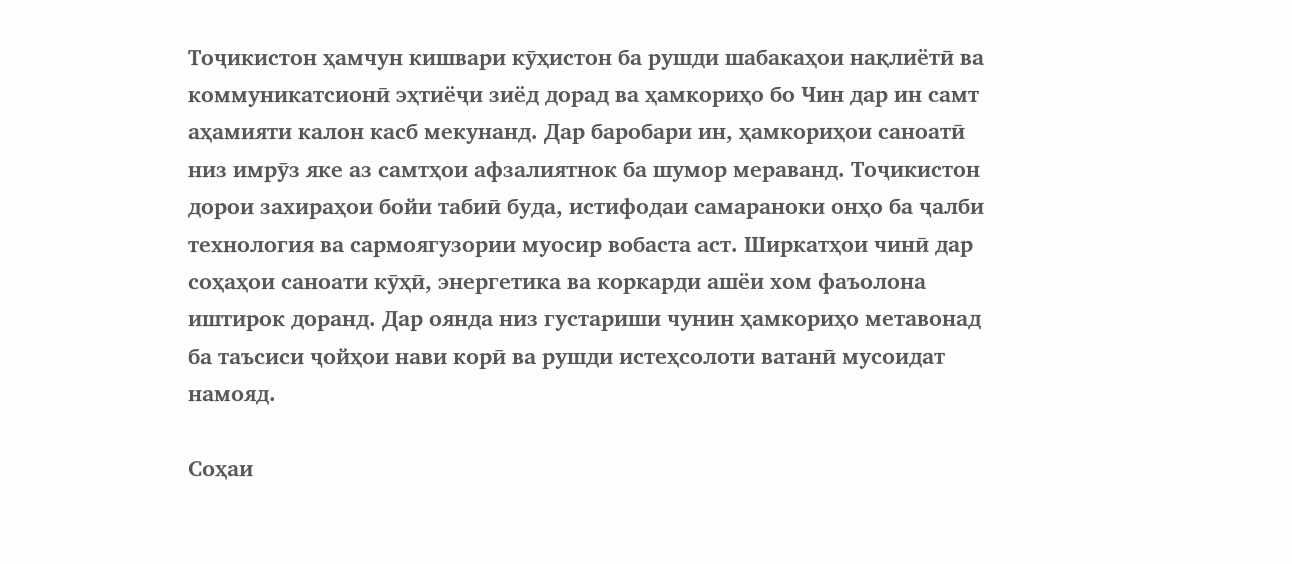Тоҷикистон ҳамчун кишвари кӯҳистон ба рушди шабакаҳои нақлиётӣ ва коммуникатсионӣ эҳтиёҷи зиёд дорад ва ҳамкориҳо бо Чин дар ин самт аҳамияти калон касб мекунанд. Дар баробари ин, ҳамкориҳои саноатӣ низ имрӯз яке аз самтҳои афзалиятнок ба шумор мераванд. Тоҷикистон дорои захираҳои бойи табиӣ буда, истифодаи самараноки онҳо ба ҷалби технология ва сармоягузории муосир вобаста аст. Ширкатҳои чинӣ дар соҳаҳои саноати кӯҳӣ, энергетика ва коркарди ашёи хом фаъолона иштирок доранд. Дар оянда низ густариши чунин ҳамкориҳо метавонад ба таъсиси ҷойҳои нави корӣ ва рушди истеҳсолоти ватанӣ мусоидат намояд.

Соҳаи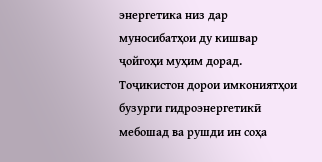энергетика низ дар муносибатҳои ду кишвар ҷойгоҳи муҳим дорад. Тоҷикистон дорои имкониятҳои бузурги гидроэнергетикӣ мебошад ва рушди ин соҳа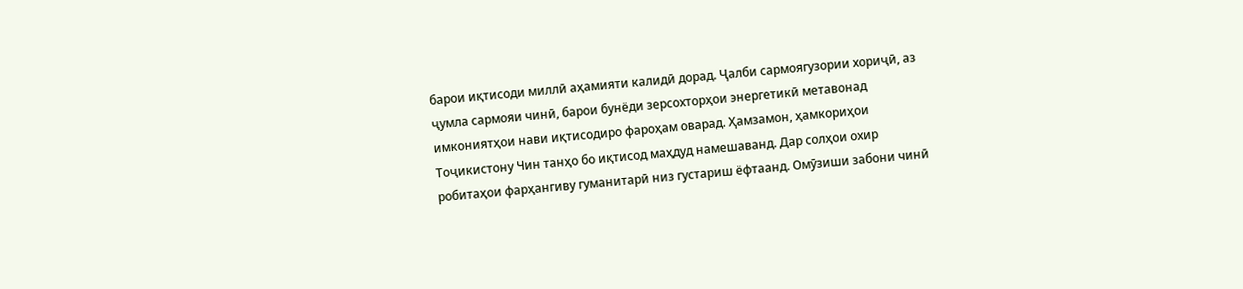барои иқтисоди миллӣ аҳамияти калидӣ дорад. Ҷалби сармоягузории хориҷӣ, аз ҷумла сармояи чинӣ, барои бунёди зерсохторҳои энергетикӣ метавонад имкониятҳои нави иқтисодиро фароҳам оварад. Ҳамзамон, ҳамкориҳои Тоҷикистону Чин танҳо бо иқтисод маҳдуд намешаванд. Дар солҳои охир робитаҳои фарҳангиву гуманитарӣ низ густариш ёфтаанд. Омӯзиши забони чинӣ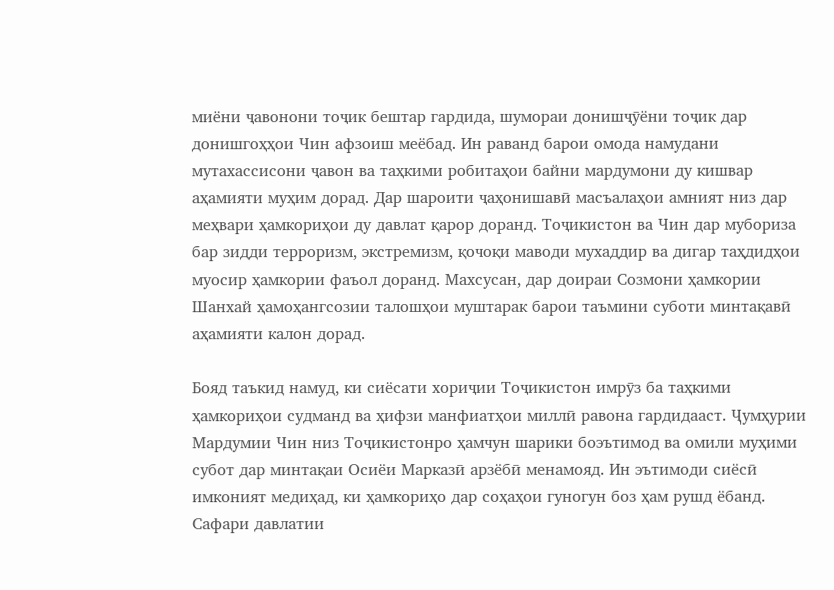миёни ҷавонони тоҷик бештар гардида, шумораи донишҷӯёни тоҷик дар донишгоҳҳои Чин афзоиш меёбад. Ин раванд барои омода намудани мутахассисони ҷавон ва таҳкими робитаҳои байни мардумони ду кишвар аҳамияти муҳим дорад. Дар шароити ҷаҳонишавӣ масъалаҳои амният низ дар меҳвари ҳамкориҳои ду давлат қарор доранд. Тоҷикистон ва Чин дар мубориза бар зидди терроризм, экстремизм, қочоқи маводи мухаддир ва дигар таҳдидҳои муосир ҳамкории фаъол доранд. Махсусан, дар доираи Созмони ҳамкории Шанхай ҳамоҳангсозии талошҳои муштарак барои таъмини суботи минтақавӣ аҳамияти калон дорад.

Бояд таъкид намуд, ки сиёсати хориҷии Тоҷикистон имрӯз ба таҳкими ҳамкориҳои судманд ва ҳифзи манфиатҳои миллӣ равона гардидааст. Ҷумҳурии Мардумии Чин низ Тоҷикистонро ҳамчун шарики боэътимод ва омили муҳими субот дар минтақаи Осиёи Марказӣ арзёбӣ менамояд. Ин эътимоди сиёсӣ имконият медиҳад, ки ҳамкориҳо дар соҳаҳои гуногун боз ҳам рушд ёбанд. Сафари давлатии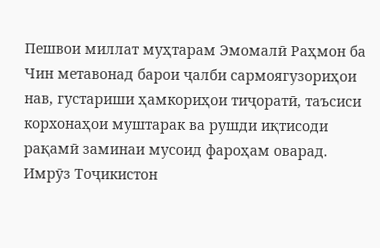Пешвои миллат муҳтарам Эмомалӣ Раҳмон ба Чин метавонад барои ҷалби сармоягузориҳои нав, густариши ҳамкориҳои тиҷоратӣ, таъсиси корхонаҳои муштарак ва рушди иқтисоди рақамӣ заминаи мусоид фароҳам оварад. Имрӯз Тоҷикистон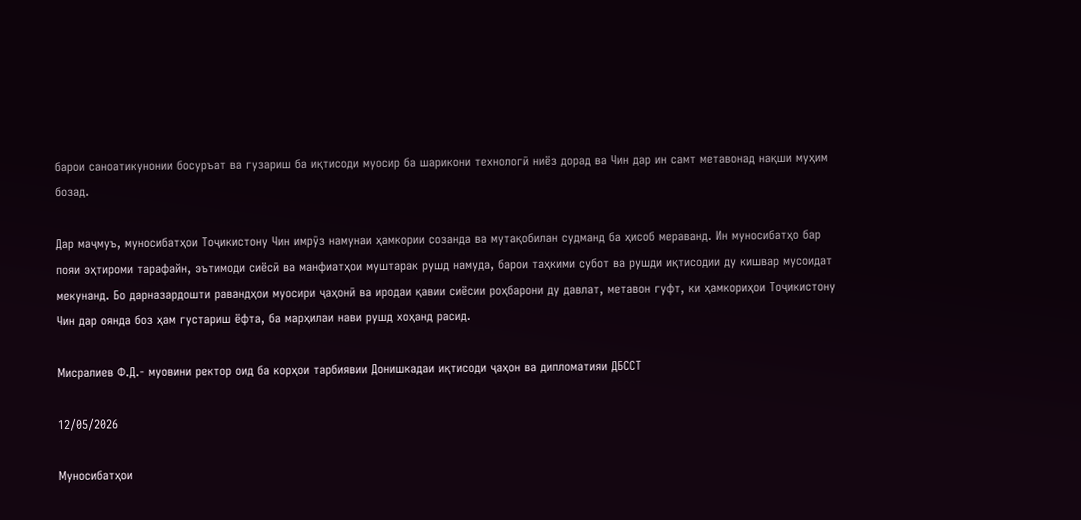барои саноатикунонии босуръат ва гузариш ба иқтисоди муосир ба шарикони технологӣ ниёз дорад ва Чин дар ин самт метавонад нақши муҳим бозад.

Дар маҷмуъ, муносибатҳои Тоҷикистону Чин имрӯз намунаи ҳамкории созанда ва мутақобилан судманд ба ҳисоб мераванд. Ин муносибатҳо бар пояи эҳтироми тарафайн, эътимоди сиёсӣ ва манфиатҳои муштарак рушд намуда, барои таҳкими субот ва рушди иқтисодии ду кишвар мусоидат мекунанд. Бо дарназардошти равандҳои муосири ҷаҳонӣ ва иродаи қавии сиёсии роҳбарони ду давлат, метавон гуфт, ки ҳамкориҳои Тоҷикистону Чин дар оянда боз ҳам густариш ёфта, ба марҳилаи нави рушд хоҳанд расид.

Мисралиев Ф.Д.- муовини ректор оид ба корҳои тарбиявии Донишкадаи иқтисоди ҷаҳон ва дипломатияи ДБССТ

12/05/2026

Муносибатҳои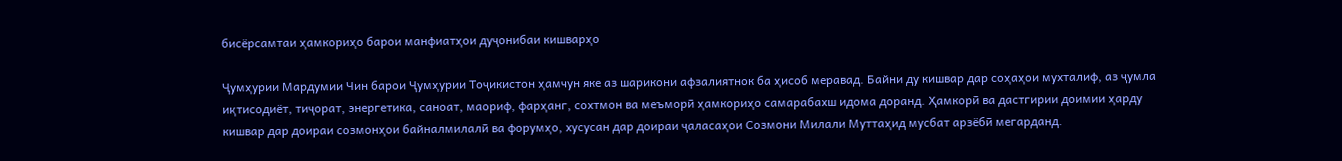бисёрсамтаи ҳамкориҳо барои манфиатҳои дуҷонибаи кишварҳо

Ҷумҳурии Мардумии Чин барои Ҷумҳурии Тоҷикистон ҳамчун яке аз шарикони афзалиятнок ба ҳисоб меравад. Байни ду кишвар дар соҳаҳои мухталиф, аз ҷумла иқтисодиёт, тиҷорат, энергетика, саноат, маориф, фарҳанг, сохтмон ва меъморӣ ҳамкориҳо самарабахш идома доранд. Ҳамкорӣ ва дастгирии доимии ҳарду кишвар дар доираи созмонҳои байналмилалӣ ва форумҳо, хусусан дар доираи ҷаласаҳои Созмони Милали Муттаҳид мусбат арзёбӣ мегарданд.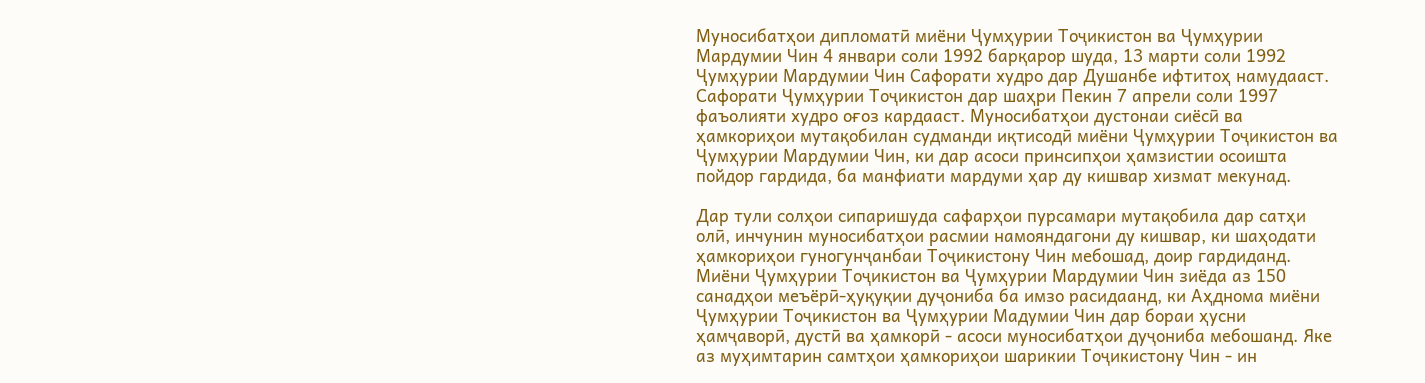Муносибатҳои дипломатӣ миёни Ҷумҳурии Тоҷикистон ва Ҷумҳурии Мардумии Чин 4 январи соли 1992 барқарор шуда, 13 марти соли 1992 Ҷумҳурии Мардумии Чин Сафорати худро дар Душанбе ифтитоҳ намудааст. Сафорати Ҷумҳурии Тоҷикистон дар шаҳри Пекин 7 апрели соли 1997 фаъолияти худро оғоз кардааст. Муносибатҳои дустонаи сиёсӣ ва ҳамкориҳои мутақобилан судманди иқтисодӣ миёни Ҷумҳурии Тоҷикистон ва Ҷумҳурии Мардумии Чин, ки дар асоси принсипҳои ҳамзистии осоишта пойдор гардида, ба манфиати мардуми ҳар ду кишвар хизмат мекунад.

Дар тули солҳои сипаришуда сафарҳои пурсамари мутақобила дар сатҳи олӣ, инчунин муносибатҳои расмии намояндагони ду кишвар, ки шаҳодати ҳамкориҳои гуногунҷанбаи Тоҷикистону Чин мебошад, доир гардиданд. Миёни Ҷумҳурии Тоҷикистон ва Ҷумҳурии Мардумии Чин зиёда аз 150 санадҳои меъёрӣ-ҳуқуқии дуҷониба ба имзо расидаанд, ки Аҳднома миёни Ҷумҳурии Тоҷикистон ва Ҷумҳурии Мадумии Чин дар бораи ҳусни ҳамҷаворӣ, дустӣ ва ҳамкорӣ - асоси муносибатҳои дуҷониба мебошанд. Яке аз муҳимтарин самтҳои ҳамкориҳои шарикии Тоҷикистону Чин - ин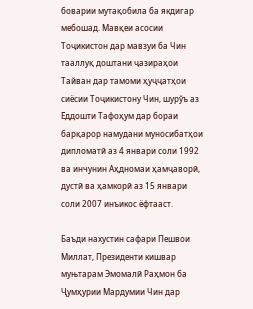боварии мутақобила ба якдигар мебошад. Мавқеи асосии Тоҷикистон дар мавзуи ба Чин тааллуқ доштани ҷазираҳои Тайван дар тамоми ҳуҷҷатҳои сиёсии Тоҷикистону Чин, шурўъ аз Ёддошти Тафоҳум дар бораи барқарор намудани муносибатҳои дипломатӣ аз 4 январи соли 1992 ва инчунин Аҳдномаи ҳамҷаворӣ, дустӣ ва ҳамкорӣ аз 15 январи соли 2007 инъикос ёфтааст.

Баъди нахустин сафари Пешвои Миллат, Президенти кишвар муњтарам Эмомалӣ Раҳмон ба Ҷумҳурии Мардумии Чин дар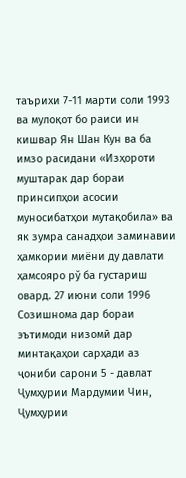таърихи 7-11 марти соли 1993 ва мулоқот бо раиси ин кишвар Ян Шан Кун ва ба имзо расидани «Изҳороти муштарак дар бораи принсипҳои асосии муносибатҳои мутақобила» ва як зумра санадҳои заминавии ҳамкории миёни ду давлати ҳамсояро рў ба густариш овард. 27 июни соли 1996 Созишнома дар бораи эътимоди низомӣ дар минтақаҳои сарҳади аз ҷониби сарони 5 - давлат Ҷумҳурии Мардумии Чин, Ҷумҳурии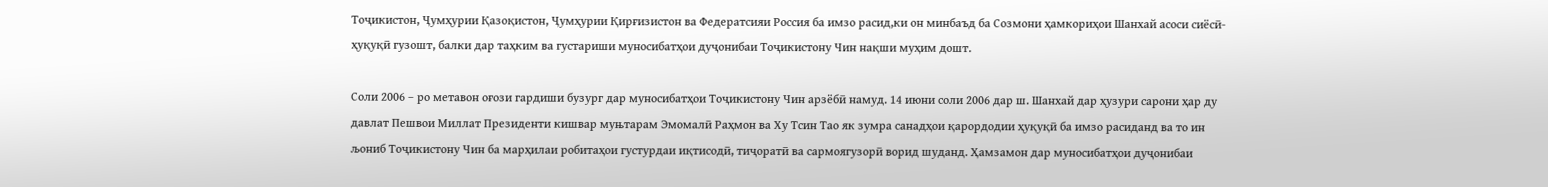Тоҷикистон, Ҷумҳурии Қазоқистон, Ҷумҳурии Қирғизистон ва Федератсияи Россия ба имзо расид,ки он минбаъд ба Созмони ҳамкориҳои Шанхай асоси сиёсӣ- ҳуқуқӣ гузошт, балки дар таҳким ва густариши муносибатҳои дуҷонибаи Тоҷикистону Чин нақши муҳим дошт.

Соли 2006 – ро метавон оғози гардиши бузург дар муносибатҳои Тоҷикистону Чин арзёбӣ намуд. 14 июни соли 2006 дар ш. Шанхай дар ҳузури сарони ҳар ду давлат Пешвои Миллат Президенти кишвар муњтарам Эмомалӣ Раҳмон ва Ху Тсин Тао як зумра санадҳои қарордодии ҳуқуқӣ ба имзо расиданд ва то ин љониб Тоҷикистону Чин ба марҳилаи робитаҳои густурдаи иқтисодӣ, тиҷоратӣ ва сармоягузорӣ ворид шуданд. Ҳамзамон дар муносибатҳои дуҷонибаи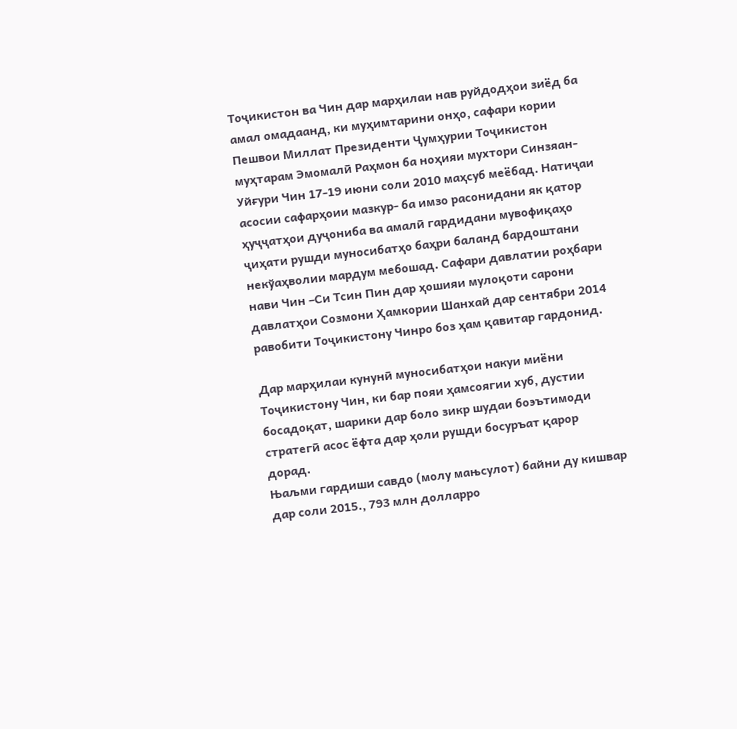Тоҷикистон ва Чин дар марҳилаи нав руйдодҳои зиёд ба амал омадаанд, ки муҳимтарини онҳо, сафари кории Пешвои Миллат Президенти Ҷумҳурии Тоҷикистон муҳтарам Эмомалӣ Раҳмон ба ноҳияи мухтори Синзяан-Уйғури Чин 17-19 июни соли 2010 маҳсуб меёбад. Натиҷаи асосии сафарҳоии мазкур- ба имзо расонидани як қатор ҳуҷҷатҳои дуҷониба ва амалӣ гардидани мувофиқаҳо ҷиҳати рушди муносибатҳо баҳри баланд бардоштани некўаҳволии мардум мебошад. Сафари давлатии роҳбари нави Чин –Си Тсин Пин дар ҳошияи мулоқоти сарони давлатҳои Созмони Ҳамкории Шанхай дар сентябри 2014 равобити Тоҷикистону Чинро боз ҳам қавитар гардонид.

Дар марҳилаи кунунӣ муносибатҳои накуи миёни Тоҷикистону Чин, ки бар пояи ҳамсоягии хуб, дустии босадоқат, шарики дар боло зикр шудаи боэътимоди стратегӣ асос ёфта дар ҳоли рушди босуръат қарор дорад.
Њаљми гардиши савдо (молу мањсулот) байни ду кишвар дар соли 2015., 793 млн долларро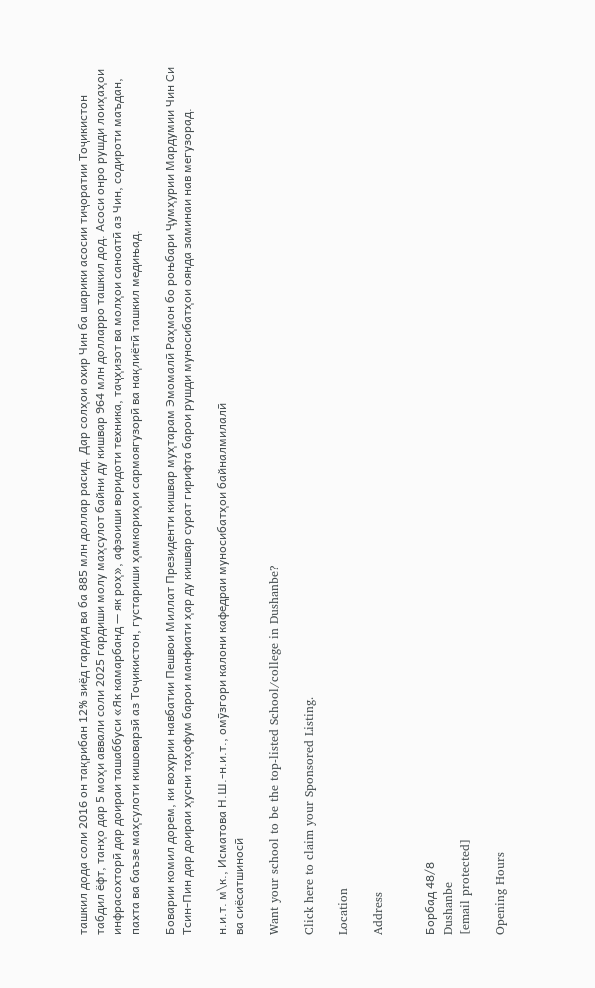ташкил дода соли 2016 он тақрибан 12% зиёд гардид ва ба 885 млн доллар расид. Дар солҳои охир Чин ба шарики асосии тиҷоратии Тоҷикистон табдил ёфт, танҳо дар 5 моҳи аввали соли 2025 гардиши молу маҳсулот байни ду кишвар 964 млн долларро ташкил дод. Асоси онро рушди лоиҳаҳои инфрасохторӣ дар доираи ташаббуси «Як камарбанд — як роҳ», афзоиши воридоти техника, таҷҳизот ва молҳои саноатӣ аз Чин, содироти маъдан, пахта ва баъзе маҳсулоти кишоварзӣ аз Тоҷикистон, густариши ҳамкориҳои сармоягузорӣ ва нақлиётӣ ташкил медињад.

Боварии комил дорем, ки вохурии навбатии Пешвои Миллат Президенти кишвар муҳтарам Эмомалӣ Раҳмон бо роњбари Ҷумҳурии Мардумии Чин Си Тсин-Пин дар доираи ҳусни таҳофум барои манфиати ҳар ду кишвар сурат гирифта барои рушди муносибатҳои оянда заминаи нав мегузорад.

н.и.т. м\к., Исматова Н.Ш.-н.и.т., омӯзгори калони кафедраи муносибатҳои байналмилалӣ
ва сиёсатшиносӣ

Want your school to be the top-listed School/college in Dushanbe?

Click here to claim your Sponsored Listing.

Location

Address


Борбад 48/8
Dushanbe
[email protected]

Opening Hours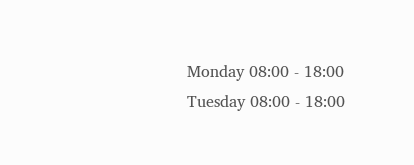Monday 08:00 - 18:00
Tuesday 08:00 - 18:00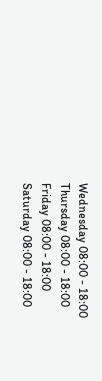Wednesday 08:00 - 18:00
Thursday 08:00 - 18:00
Friday 08:00 - 18:00
Saturday 08:00 - 18:00